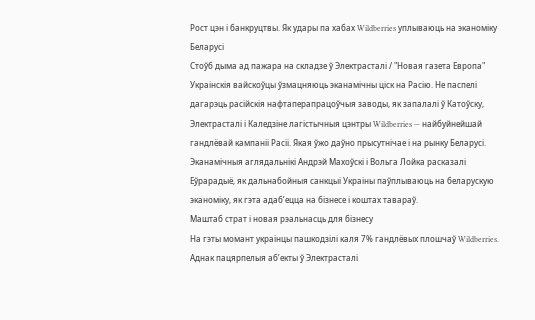Рост цэн і банкруцтвы. Як удары па хабах Wildberries уплываюць на эканоміку Беларусі
Стоўб дыма ад пажара на складзе ў Электрасталі / "Новая газета Европа"
Украінскія вайскоўцы ўзмацняюць эканамічны ціск на Расію. Не паспелі дагарэць расійскія нафтаперапрацоўчыя заводы, як запалалі ў Катоўску, Электрасталі і Каледзіне лагістычныя цэнтры Wildberries — найбуйнейшай гандлёвай кампаніі Расіі. Якая ўжо даўно прысутнічае і на рынку Беларусі.
Эканамічныя аглядальнікі Андрэй Махоўскі і Вольга Лойка расказалі Еўрарадыё, як дальнабойныя санкцыі Украіны паўплываюць на беларускую эканоміку, як гэта адаб’ецца на бізнесе і коштах тавараў.
Маштаб страт і новая рэальнасць для бізнесу
На гэты момант украінцы пашкодзілі каля 7% гандлёвых плошчаў Wildberries. Аднак пацярпелыя аб’екты ў Электрасталі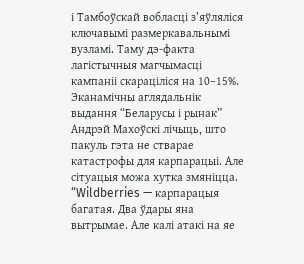і Тамбоўскай вобласці з’яўляліся ключавымі размеркавальнымі вузламі. Таму дэ-факта лагістычныя магчымасці кампаніі скараціліся на 10–15%.
Эканамічны аглядальнік выдання “Беларусы і рынак” Андрэй Махоўскі лічыць, што пакуль гэта не стварае катастрофы для карпарацыі. Але сітуацыя можа хутка змяніцца.
“Wildberries — карпарацыя багатая. Два ўдары яна вытрымае. Але калі атакі на яе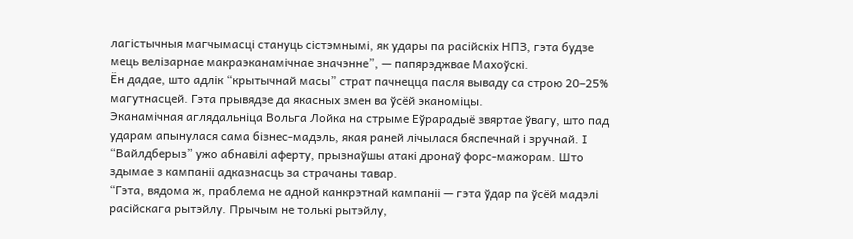лагістычныя магчымасці стануць сістэмнымі, як удары па расійскіх НПЗ, гэта будзе мець велізарнае макраэканамічнае значэнне”, — папярэджвае Махоўскі.
Ён дадае, што адлік “крытычнай масы” страт пачнецца пасля вываду са строю 20–25% магутнасцей. Гэта прывядзе да якасных змен ва ўсёй эканоміцы.
Эканамічная аглядальніца Вольга Лойка на стрыме Еўрарадыё звяртае ўвагу, што пад ударам апынулася сама бізнес-мадэль, якая раней лічылася бяспечнай і зручнай. І “Вайлдберыз” ужо абнавілі аферту, прызнаўшы атакі дронаў форс-мажорам. Што здымае з кампаніі адказнасць за страчаны тавар.
“Гэта, вядома ж, праблема не адной канкрэтнай кампаніі — гэта ўдар па ўсёй мадэлі расійскага рытэйлу. Прычым не толькі рытэйлу,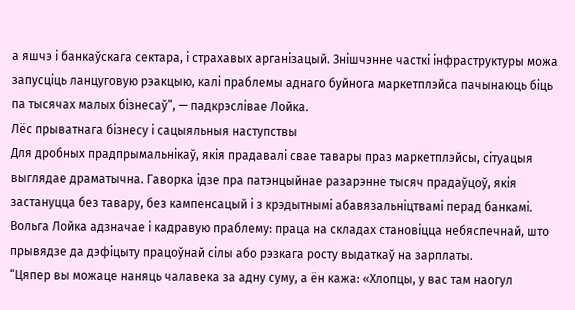а яшчэ і банкаўскага сектара, і страхавых арганізацый. Знішчэнне часткі інфраструктуры можа запусціць ланцуговую рэакцыю, калі праблемы аднаго буйнога маркетплэйса пачынаюць біць па тысячах малых бізнесаў”, — падкрэслівае Лойка.
Лёс прыватнага бізнесу і сацыяльныя наступствы
Для дробных прадпрымальнікаў, якія прадавалі свае тавары праз маркетплэйсы, сітуацыя выглядае драматычна. Гаворка ідзе пра патэнцыйнае разарэнне тысяч прадаўцоў, якія застануцца без тавару, без кампенсацый і з крэдытнымі абавязальніцтвамі перад банкамі.
Вольга Лойка адзначае і кадравую праблему: праца на складах становіцца небяспечнай, што прывядзе да дэфіцыту працоўнай сілы або рэзкага росту выдаткаў на зарплаты.
“Цяпер вы можаце наняць чалавека за адну суму, а ён кажа: «Хлопцы, у вас там наогул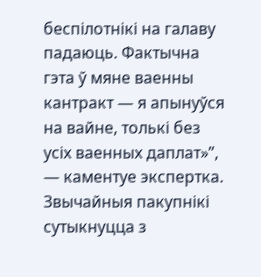беспілотнікі на галаву падаюць. Фактычна гэта ў мяне ваенны кантракт — я апынуўся на вайне, толькі без усіх ваенных даплат»”, — каментуе экспертка.
Звычайныя пакупнікі сутыкнуцца з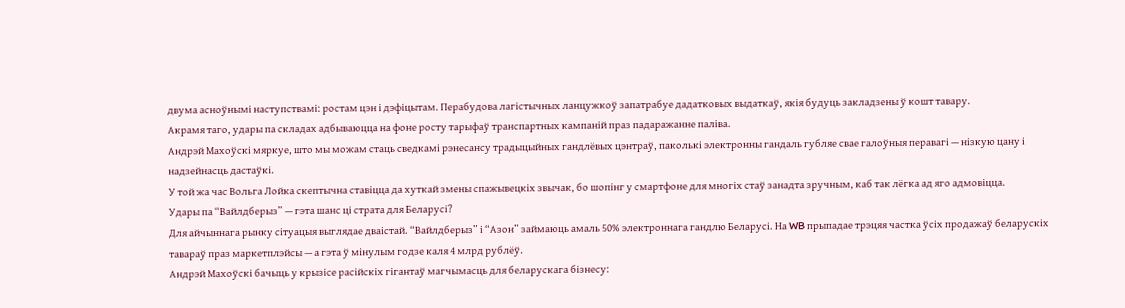двума асноўнымі наступствамі: ростам цэн і дэфіцытам. Перабудова лагістычных ланцужкоў запатрабуе дадатковых выдаткаў, якія будуць закладзены ў кошт тавару.
Акрамя таго, удары па складах адбываюцца на фоне росту тарыфаў транспартных кампаній праз падаражанне паліва.
Андрэй Махоўскі мяркуе, што мы можам стаць сведкамі рэнесансу традыцыйных гандлёвых цэнтраў, паколькі электронны гандаль губляе свае галоўныя перавагі — нізкую цану і надзейнасць дастаўкі.
У той жа час Вольга Лойка скептычна ставіцца да хуткай змены спажывецкіх звычак, бо шопінг у смартфоне для многіх стаў занадта зручным, каб так лёгка ад яго адмовіцца.
Удары па “Вайлдберыз” — гэта шанс ці страта для Беларусі?
Для айчыннага рынку сітуацыя выглядае дваістай. “Вайлдберыз” і “Азон” займаюць амаль 50% электроннага гандлю Беларусі. На WB прыпадае трэцяя частка ўсіх продажаў беларускіх тавараў праз маркетплэйсы — а гэта ў мінулым годзе каля 4 млрд рублёў.
Андрэй Махоўскі бачыць у крызісе расійскіх гігантаў магчымасць для беларускага бізнесу: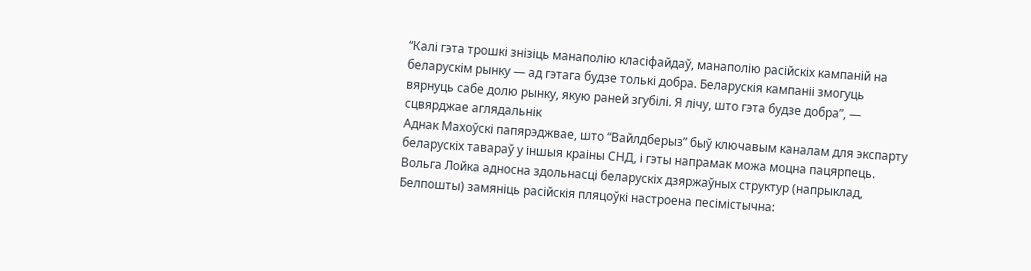“Калі гэта трошкі знізіць манаполію класіфайдаў, манаполію расійскіх кампаній на беларускім рынку — ад гэтага будзе толькі добра. Беларускія кампаніі змогуць вярнуць сабе долю рынку, якую раней згубілі. Я лічу, што гэта будзе добра”, — сцвярджае аглядальнік
Аднак Махоўскі папярэджвае, што “Вайлдберыз” быў ключавым каналам для экспарту беларускіх тавараў у іншыя краіны СНД, і гэты напрамак можа моцна пацярпець.
Вольга Лойка адносна здольнасці беларускіх дзяржаўных структур (напрыклад, Белпошты) замяніць расійскія пляцоўкі настроена песімістычна: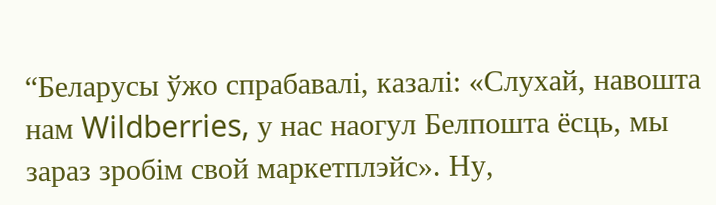“Беларусы ўжо спрабавалі, казалі: «Слухай, навошта нам Wildberries, у нас наогул Белпошта ёсць, мы зараз зробім свой маркетплэйс». Ну,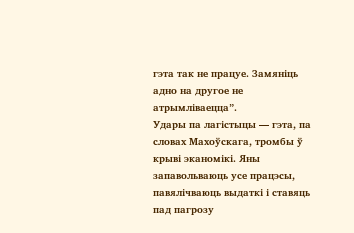гэта так не працуе. Замяніць адно на другое не атрымліваецца”.
Удары па лагістыцы — гэта, па словах Махоўскага, тромбы ў крыві эканомікі. Яны запавольваюць усе працэсы, павялічваюць выдаткі і ставяць пад пагрозу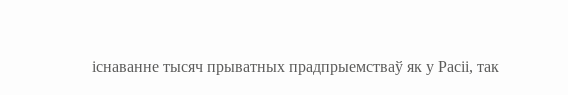існаванне тысяч прыватных прадпрыемстваў як у Расіі, так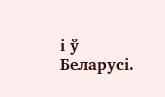і ў Беларусі.